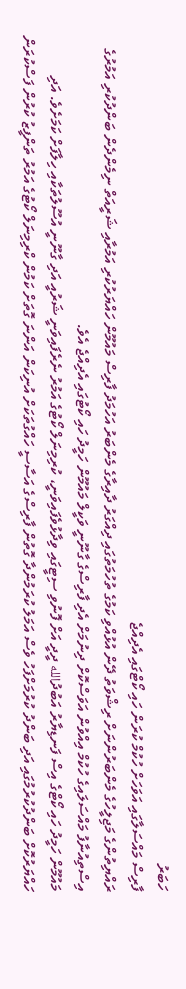ހަބަރު
ފާރިސް މައްސަލާގައި އަވަހަށް ހުކުމް ކުރަން ހައި ކޯޓްގައި އެދިއްޖެ
ރައްޔިތުންގެ މަޖިލީހުގެ މެންބަރުންނަށް ރިޝްވަތު ދޭން އުޅުއްވި ކަމުގެ ތުހުމަތުގައި ދިއްގަރު ދާއިރާގެ މެންބަރު އަހުމަދު ފާރިސް މައުމޫން ހައްޔަރުކުރި އަމުރާއި ޝަރީއަތް ނިމެންދެން ބަންދުކުރި އަމުރުގެ އިސްތިއުނާފު މައްސަލައިގެ ހުކުމް އިއްވުން އަވަސްކޮށް ދިނުމަށް އެދި ފާރިސްގެ ގާނޫނީ ވަކީލް މައުމޫން ހަމީދު ހައި ކޯޓުގައި އެދިއްޖެ އެވެ.
މައުމޫން ހަމީދު ހައި ކޯޓްގެ އިސް ފަނޑިޔާރު އަބުދުالله ދީދީ އަށް ފޮނުވި ސިޓީގައި ވިދާޅުވެފައިވަނީ، ކުރިމިނަލް ކޯޓުގެ އަމުރު ނެރެފައިވަނީ ޝަރުއީ އަދި ގާނޫނީ އުސޫލުތަކާއި ހިލާފަށް ކަމަށެވެ. އަދި ހައްޔަރުކޮށް ބަންދުކުރުމުގައި އަދި ބަންދު ކުރުމަށްފަހު ވެސް އަމަލު ކުރަމުންދާ ގޮތުން ފާރިސްގެ އަސާސީ ހައްގުތަކަށް އުނިކަން އަންނަ ގޮތަށް ކަމުން ކްރިމިނަލް ކޯޓުގެ އަމުރު ތަންފީޒު ކުރުން ފަސްކުރަން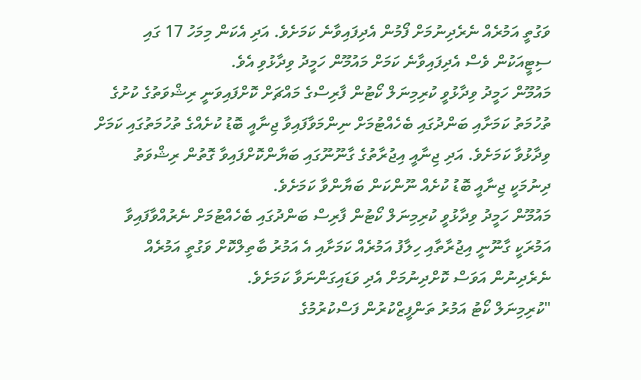ވަގުތީ އަމުރެއް ނެރެދިނުމަށް ފޯމުން އެދިފައިވާނެ ކަމަށެވެ. އަދި އެކަން މިމަހު 17 ގައި ސިޓީއަކުން ވެސް އެދިފައިވާނެ ކަމަށް މައުމޫން ހަމީދު ވިދާޅުވި އެވެ.
މައުމޫން ހަމީދު ވިދާޅުވީ ކުރިމިނަލް ކޯޓުން ފާރިސްގެ މައްޗަށް ކޮށްފައިވަނީ ރިޝްވަތުގެ ކުށުގެ ތުހުމަތު ކަމަށާއި ބަންދުގައި ބެހެއްޓުމަށް ނިންމަވާފައިވާ ޖިނާއީ ބޮޑު ކުށެއްގެ ތުހުމަތުގައި ކަމަށް ވިދާޅުވާ ކަމަށެވެ. އަދި ޖިނާއީ އިޖުރާތުގެ ގާނޫނޫގައި ބަޔާންކޮށްފައިވާ ގޮތުން ރިޝްވަތު ދިނުމަކީ ޖިނާއީ ބޮޑު ކުށެއް ނޫންކަން ބަޔާންވާ ކަމަށެވެ.
މައުމޫން ހަމީދު ވިދާޅުވީ ކުރިމިނަލް ކޯޓުން ފާރިސް ބަންދުގައި ބެހެއްޓުމަށް ނެރުއްވާފައިވާ އަމުރަކީ ގާނޫނީ އިޖުރާތާއި ހިލާފު އަމުރެއް ކަމަށާއި އެ އަމުރު ބާތިލްކޮށް ވަގުތީ އަމުރެއް ނެރެދިނުން އަވަސް ކޮށްދިނުމަށް އެދި ވަޑައިގަންނަވާ ކަމަށެވެ.
"ކުރިމިނަލް ކޯޓު އަމުރު ތަންފީޒްކުރުން ފަސްކުރުމުގެ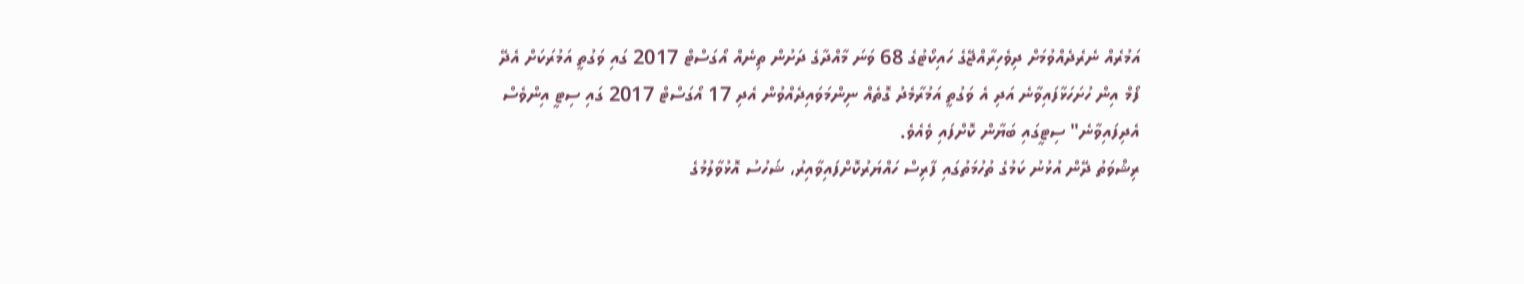އަމުރެއް ނެރެދެއްވުމަށް ދިވެހިރާއްޖޭގެ ހައިކޯޓުގެ 68 ވަނަ މާއްދާގެ ދަށުން ތިނެއް އޯގަސްޓް 2017 ގައި ވަގުތީ އަމުރަކަށް އެދޭ ފޯމް އިން ހުށަހަޅާފައިވާނެ އަދި އެ ވަގުތީ އަމުރާމެދު ގޮތެއް ނިންމަވައިދެއްވުން އެދި 17 އޯގަސްޓް 2017 ގައި ސިޓީ އިންވެސް އެދިފައިވާނެ" ސިޓީގައި ބަޔާން ކޮށްފައި ވެއެވެ.
ރިޝްވަތު ދޭން އުޅުނު ކަމުގެ ތުހުމަތުގައި ފާރިސް ހައްޔަރުކޮށްފައިވާއިރު، ޝަހުސު އޮޅުވާލުމުގެ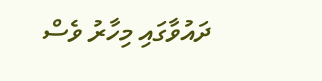ދައުވާގައި މިހާރު ވެސް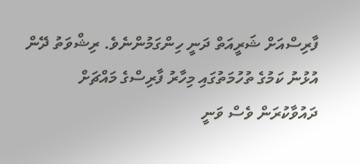ފާރިސްއަށް ޝަރީއަތް ދަނީ ހިންގަމުންނެވެ. ރިޝްވަތު ދޭން އުޅުނު ކަމުގެ ތުހުމަތުގައި މިހާރު ފާރިސްގެ މައްޗަށް ދައުވާކުރަން ވެސް ވަނީ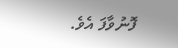ފޮނުވާފަ އެވެ.